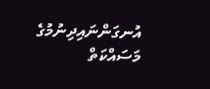އުނގަންނައިދިނުމުގެ މަސައްކަތް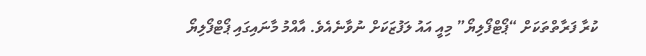ކުރާ ފަރާތްތަކަށް “ޕޯޓްފޯލިޔޯ” މިއީ އައު ލަފުޒަކަށް ނުވާނެއެވެ. އާއްމު މާނައިގައި ޕޯޓްފޯލިޔޯ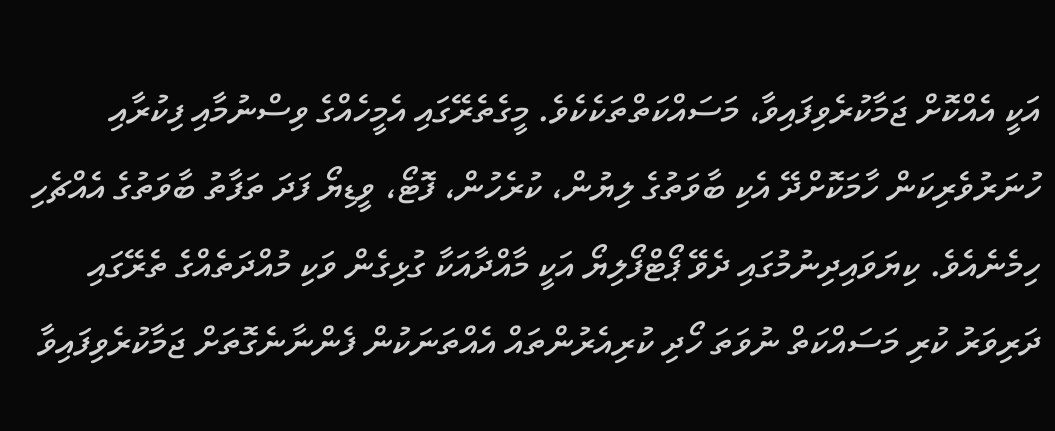އަކީ އެއްކޮށް ޖަމާކުރެވިފައިވާ، މަސައްކަތްތަކެކެވެ. މީގެތެރޭގައި އެމީހެއްގެ ވިސްނުމާއި ފިކުރާއި ހުނަރުވެރިކަން ހާމަކޮށްދޭ އެކި ބާވަތުގެ ލިޔުން، ކުރެހުން، ފޮޓޯ، ވީޑިޔޯ ފަދަ ތަފާތު ބާވަތުގެ އެއްޗެހި ހިމެނެއެވެ. ކިޔަވައިދިނުމުގައި ދެވޭ ޕޯޓްފޯލިޔޯ އަކީ މާއްދާއަކާ ގުޅިގެން ވަކި މުއްދަތެއްގެ ތެރޭގައި ދަރިވަރު ކުރި މަސައްކަތް ނުވަތަ ހޯދި ކުރިއެރުންތައް އެއްތަނަކުން ފެންނާނެގޮތަށް ޖަމާކުރެވިފައިވާ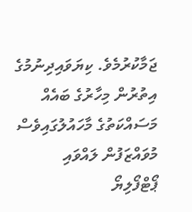ޖަމާކުރުމެވެ. ކިޔަވައިދިނުމުގެ އިތުރުން މިހާރުގެ ބައެއް މަސައްކަތުގެ މާހައުލުގައިވެސް މުވައްޒަފުން ލައްވައި ޕޯޓްފޯލިޔޯ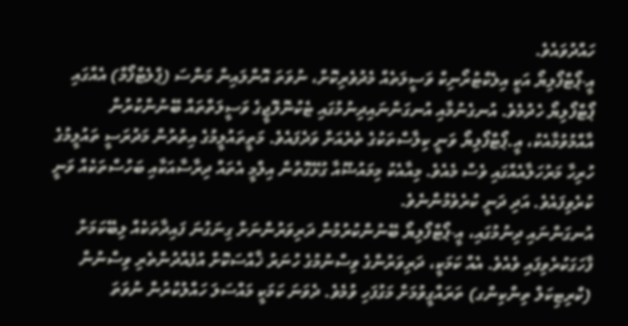ހައްދުވައެވެ.
އީ-ޕޯޓްފޯލިޔޯ އަކީ އިލެކްޓުރޯނިކް ވަސީލަތެއް މެދުވެރިކޮށް، ނުވަތަ އޮންލައިން މަންސަ (ޕްލެޓްފޯމް) އެއްގައި ޕޯޓްފޯލިޔޯ ހެދުމެވެ. އުނގެނުމާއި އުނގަންނައިދިނުމުގައި ޓެކުނޮލޮޖީގެ ވަސީލަތްތައް ބޭނުންކުރުން އާއްމުވުމާއެކު، އީ.ޕޯޓްފޯލިޔޯ ވަނީ ކިލާސްތަކުގެ ތެރެއަށް ވަދެފައެވެ. މަތީތައުލީމުގެ އިތުރުން މަދުރަސީ ތައުލީމުގެ ހުރިހާ މަރުހަލާއެއްގައި ވެސް މެއެވެ. މިއާއެކު މިމައުޟޫއާ ގުޅޭގޮތުން އިލްމީ އެތައް ދިރާސާއަކާއި ބަހުސްތަކެއް ވަނީ ކުރެވިފައެވެ. އަދި ދަނީ ކުރެވެމުންނެވެ.
އުނގަންނައި ދިނުމުގައި، އީ-ޕޯޓްފޯލިޔޯ ބޭނުންކުރުމުން ދަރިވަރުންނަށް ގިނަގުނަ ފައިދާތަކެއް ލިބޭކަމަށް ފާހަގަކުރެވިފައި ވެއެވެ. އެއް ކަމަކީ، ދަރިވަރުންގެ ވިސްނުމުގެ ހުނަރު ޚާއްސަކޮށް އުފެއްދުންތެރި ވިސްނުން (ކްރިޓިކަލް ތިންކިންގ) ތަރައްގީވުމަށް މަގުފަހި ވުމެވެ. ދެވަނަ ކަމަކީ މައްސަލަ ހައްލުކުރުން ނުވަތަ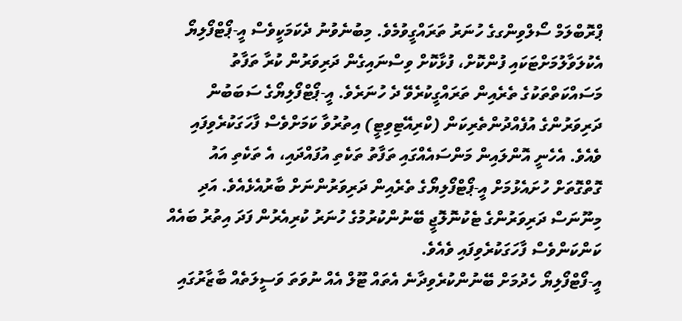ޕްރޮބްލަމް ސޯލްވިންގގެ ހުނަރު ތަރައްގީވުމެވެ. މިބުނެވުނު ދެކަމަކީވެސް އީ-ޕޯޓްފޯލިޔޯ އެކުލަވާލުމަށްޓަކައި ފުންކޮށް، ފުޅާކޮށް ވިސްނައިގެން ދަރިވަރުން ކުރާ ތަފާތު މަސައްކަތްތަކުގެ ތެރެއިން ތަރައްގީކުރެވޭ ދެ ހުނަރެވެ. އީ-ޕޯޓްފޯލިޔޯގެ ސަބަބުން ދަރިވަރުންގެ އުފެއްދުންތެރިކަން (ކްރިއޭޓިވިޓީ) އިތުރުވާ ކަމަށްވެސް ފާހަގަކުރެވިފައި ވެއެވެ. އެހެނީ އޮންލައިން މަންސައެއްގައި ތަފާތު ތަކެތި އުފައްދައި، އެ ތަކެތި އައު ގޮތްގޮތަށް ހުށައެޅުމަށް އީ-ޕޯޓްފޯލިޔޯގެ ތެރެއިން ދަރިވަރުންނަށް ބާރުއެޅެއެވެ. އަދި މިނޫނަސް ދަރިވަރުންގެ ޓެކުނޮލޮޖީ ބޭނުންކުރުމުގެ ހުނަރު ކުރިއެރުން ފަދަ އިތުރު ބައެއް ކަންކަންވެސް ފާހަގަކުރެވިފައި ވެއެވެ.
އީ-ފޯޓްފޯލިޔޯ ހެދުމަށް ބޭނުންކުރެވިދާނެ އެތައް ޓޫލް އެއް ނުވަތަ ވަސީލަތެއް ބާޒާރުގައި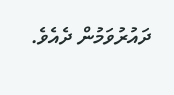ދައުރުވަމުން ދެއެވެ.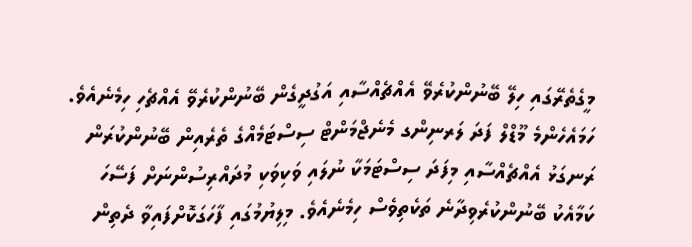މީގެތެރޭގައި ހިލޭ ބޭނުންކުރެވޭ އެއްޗެއްސާއި އަގުދީގެން ބޭނުންކުރެވޭ އެއްޗެހި ހިމެނެއެވެ. ހަމައެހެންމެ މޫޑްލް ފަދަ ލަރނިންގ މެނެޖްމަންޓް ސިސްޓަމެއްގެ ތެރެއިން ބޭނުންކުރަން ރަނގަޅު އެއްޗެއްސާއި މިފަދަ ސިސްޓަމަކާ ނުލައި ވަކިވަކި މުދައްރިސުންނަށް ފަސޭހަ ކަމާއެކު ބޭނުންކުރެވިދާނެ ތަކެތިވެސް ހިމެނެއެވެ. މިލިޔުމުގައި ފާހަގަކޮށްފައިވާ ދެތިން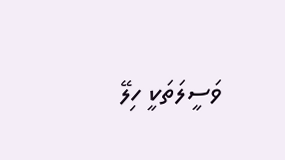ވަސީލަތަކީ ހިލޭ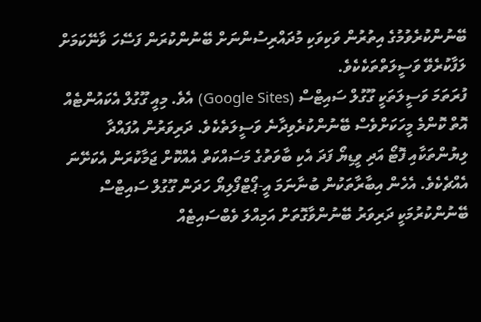ބޭނުންކުރެވުމުގެ އިތުރުން ވަކިވަކި މުދައްރިސުންނަށް ބޭނުންކުރަން ފަސޭހަ ވާނޭކަމަށް ލަފާކުރެވޭ ވަސީލަތްތަކެކެވެ.
ފުރަތަމަ ވަސީލަތަކީ ގޫގުލް ސައިޓްސް (Google Sites) އެވެ. މިއީ ގޫގުލް އެކައުންޓެއް އޮތް ކޮންމެ މީހަކަށްވެސް ބޭނުންކުރެވިދާނެ ވަސީލަތެކެވެ. ދަރިވަރުން އުފައްދާ ލިޔުންތަކާއި ފޮޓޯ އަދި ވީޑިޔޯ ފަދަ އެކި ބާވަތުގެ މަސައްކަތް އެއްކޮށް ޖަމާކުރަން އެކަށޭނަ އެއްޗެކެވެ. އެހެން އިބާރާތަކުން ބުނާނަމަ އީ-ޕޯޓްފޯލިޔޯ ހަދަން ގޫގުލް ސައިޓްސް ބޭނުންކުރުމަކީ ދަރިވަރު ބޭނުންވާގޮތަށް އަމިއްލަ ވެބްސައިޓެއް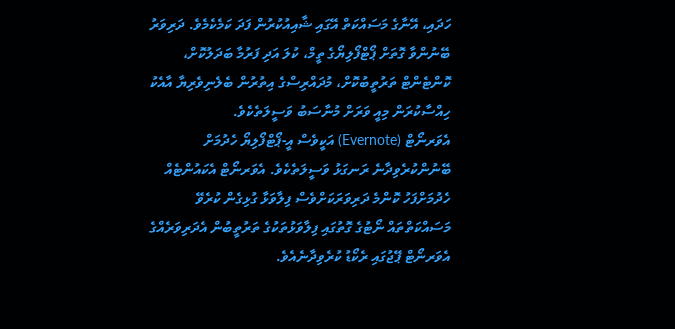ހަދައި، އޭނާގެ މަސައްކަތް އޭގައި ޝާއިއުކުރުން ފަދަ ކަމެކެމެވެ. ދަރިވަރު ބޭނުންވާ ގޮތަށް ޕޯޓްފޯލިޔޯގެ ތީމް، ކުލަ އަދި ފަރުމާ ބަދަލުކޮށް، ކޮންޓެންޓް ތަރުތީބުކޮށް، މުދައްރިސްގެ އިތުރުން ބެލެނިވެރިޔާ އާއެކު ހިއްސާކުރަން މިއީ ވަރަށް މުނާސަބު ވަސީލަތެކެވެ.
އެވަރނޯޓް (Evernote) އަކީވެސް އީ-ޕޯޓްފޯލިޔޯ ހެދުމަށް ބޭނުންކުރެވިދާނެ ރަނގަޅު ވަސީލަތެކެވެ. އެވަރނޯޓް އެކައުންޓެއް ހެދުމަށްފަހު ކޮންމެ ދަރިވަރަކަށްވެސް ފިލާވަޅާ ގުޅިގެން ކުރެވޭ މަސައްކަތްތައް ނޯޓުގެ ގޮތުގައި ފިލާވަޅުތަކުގެ ތަރުތީބުން އެދަރިވަރެއްގެ އެވަރނޯޓް ޕޭޖުގައި ރެކޯޑު ކުރެވިދާނެއެވެ.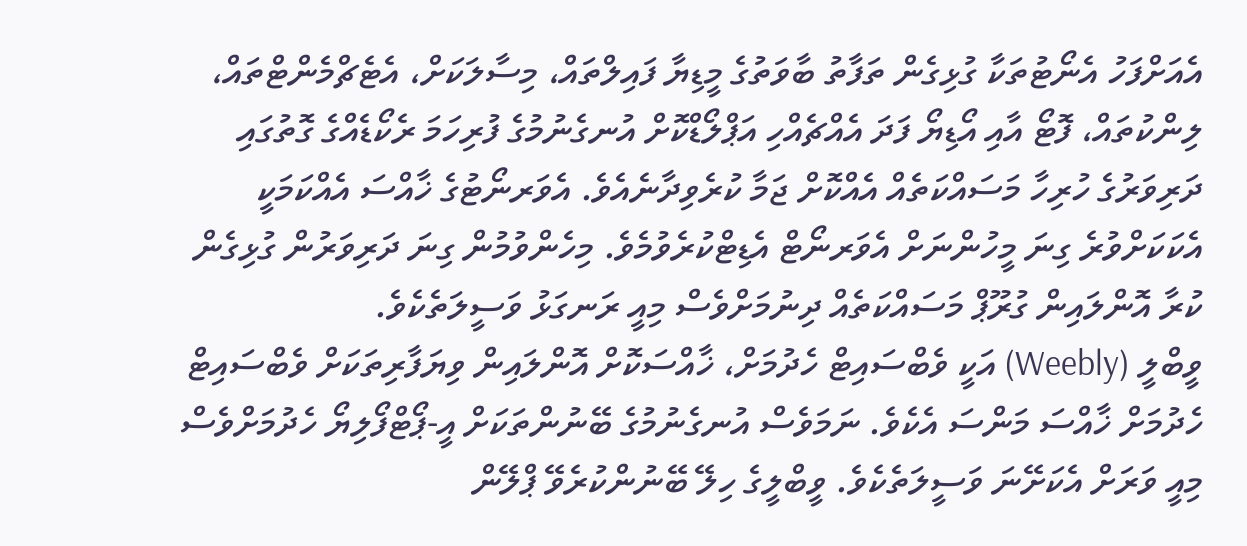އެއަށްފަހު އެނޯޓުތަކާ ގުޅިގެން ތަފާތު ބާވަތުގެ މީޑިޔާ ފައިލްތައް، މިސާލަކަށް، އެޓެޗްމެންޓްތައް، ލިންކުތައް، ފޮޓޯ އާއި އޯޑިޔޯ ފަދަ އެއްޗެއްހި އަޕްލޯޑްކޮށް އުނގެނުމުގެ ފުރިހަމަ ރެކޯޑެއްގެ ގޮތުގައި ދަރިވަރުގެ ހުރިހާ މަސައްކަތެއް އެއްކޮށް ޖަމާ ކުރެވިދާނެއެވެ. އެވަރނޯޓުގެ ޚާއްސަ އެއްކަމަކީ އެކަކަށްވުރެ ގިނަ މީހުންނަށް އެވަރނޯޓް އެޑިޓްކުރެވުމެވެ. މިހެންވުމުން ގިނަ ދަރިވަރުން ގުޅިގެން ކުރާ އޮންލައިން ގުރޫޕް މަސައްކަތެއް ދިނުމަށްވެސް މިއީ ރަނގަޅު ވަސީލަތެކެވެ.
ވީބްލީ (Weebly) އަކީ ވެބްސައިޓް ހެދުމަށް، ޚާއްސަކޮށް އޮންލައިން ވިޔަފާރިތަކަށް ވެބްސައިޓް ހެދުމަށް ޚާއްސަ މަންސަ އެކެވެ. ނަމަވެސް އުނގެނުމުގެ ބޭނުންތަކަށް އީ-ޕޯޓްފޯލިޔޯ ހެދުމަށްވެސް މިއީ ވަރަށް އެކަށޭނަ ވަސީލަތެކެވެ. ވީބްލީގެ ހިލޭ ބޭނުންކުރެވޭ ޕްލޭން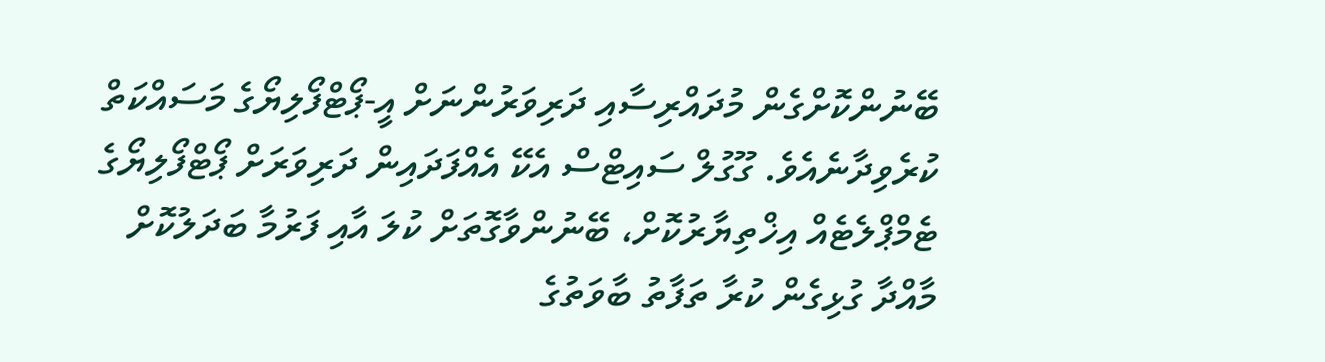ބޭނުންކޮށްގެން މުދައްރިސާއި ދަރިވަރުންނަށް އީ-ޕޯޓްފޯލިޔޯގެ މަސައްކަތް ކުރެވިދާނެއެވެ. ގޫގުލް ސައިޓްސް އެކޭ އެއްފަދައިން ދަރިވަރަށް ޕޯޓްފޯލިޔޯގެ ޓެމްޕްލެޓެއް އިޚްތިޔާރުކޮށް، ބޭނުންވާގޮތަށް ކުލަ އާއި ފަރުމާ ބަދަލުކޮށް މާއްދާ ގުޅިގެން ކުރާ ތަފާތު ބާވަތުގެ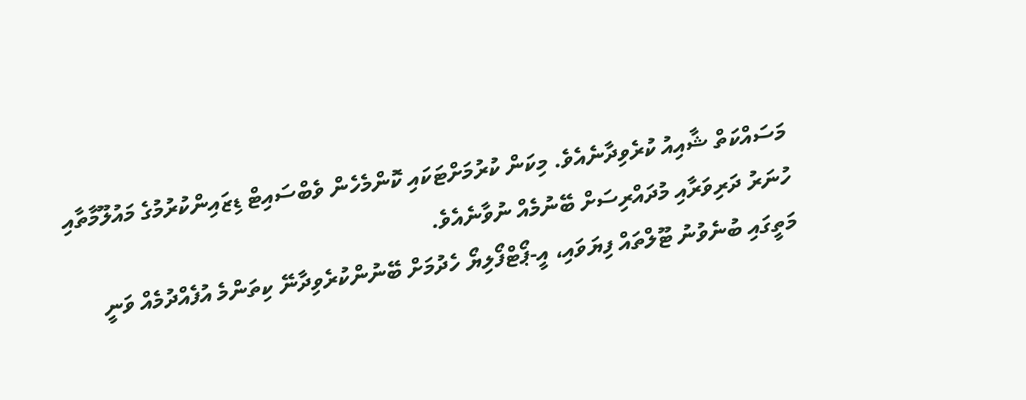މަސައްކަތް ޝާއިއު ކުރެވިދާނެއެވެ. މިކަން ކުރުމަށްޓަކައި ކޮންމެހެން ވެބްސައިޓް ޑިޒައިންކުރުމުގެ މައުލޫމާތާއި ހުނަރު ދަރިވަރާއި މުދައްރިސަށް ބޭނުމެއް ނުވާނެއެވެ.
މަތީގައި ބުނެވުނު ޓޫލްތައް ފިޔަވައި، އީ-ޕޯޓްފޯލިޔޯ ހެދުމަށް ބޭނުންކުރެވިދާނޭ ކިތަންމެ އުފެއްދުމެއް ވަނީ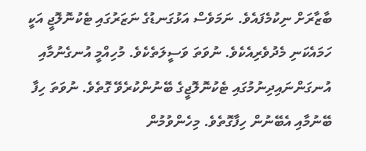ބާޒާރަށް ނިކުމެފައެވެ. ނަމަވެސް އަޅުގަނޑުގެ ނަޒަރުގައި ޓެކުނޮލޮޖީ އަކީ ހަމައެކަނި މެދުވެރިއެކެވެ. ނުވަތަ ވަސީލަތެކެވެ. މުހިއްމީ އުނގެނުމާއި އުނގަންނައިދިނުމުގައި ޓެކުނޮލޮޖީގެ ބޭނުންކުރެވޭ ގޮތެވެ. ނުވަތަ ހިފާ ބޭނުމާއި އެބޭނުން ހިފާގޮތެވެ. މިހެންވުމުން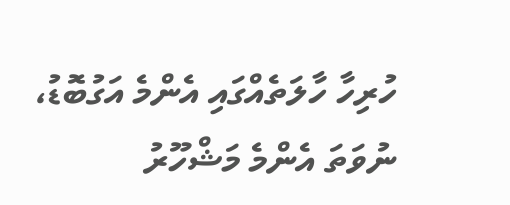ހުރިހާ ހާލަތެއްގައި އެންމެ އަގުބޮޑު، ނުވަތަ އެންމެ މަޝްހޫރު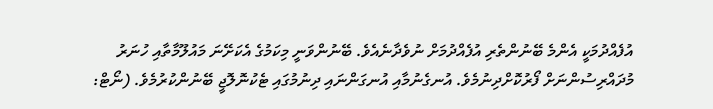އުފެއްދުމަކީ އެންމެ ބޭނުންތެރި އުފެއްދުމަށް ނުވެދާނެއެވެ. ބޭނުންވަނީ މިކަމުގެ އެކަށޭނަ މައުލޫމާތާއި ހުނަރު މުދައްރިސުންނަށް ފޯރުކޮށްދިނުމެވެ. އުނގެނުމާއި އުނގަންނައި ދިނުމުގައި ޓެކުނޮލޮޖީ ބޭނުންކުރުމެވެ. (ނޯޓް: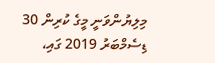މިލިޔުންވަނީ މީގެ ކުރިން 30 ޑިސެމްބަރު 2019 ގައި،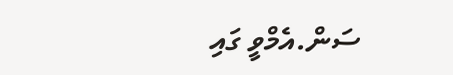ސަން.އެމްވީ ގައި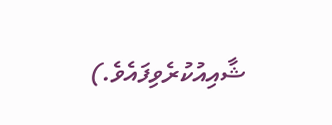ޝާއިއުކުރެވިފައެވެ.)